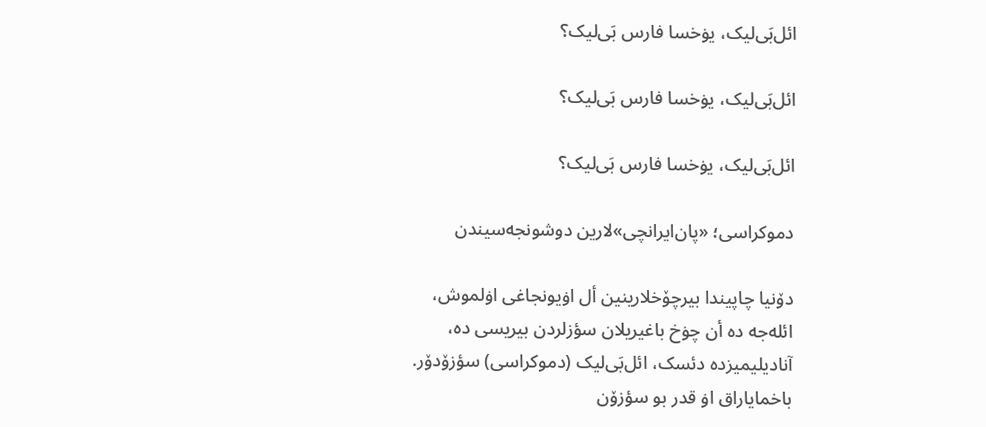ائل‌بَی‌لیک، یۏخسا فارس ‌بَی‌لیک؟

ائل‌بَی‌لیک، یۏخسا فارس ‌بَی‌لیک؟

ائل‌بَی‌لیک، یۏخسا فارس ‌بَی‌لیک؟

دموکراسی؛ «پان‌ایرانچی»لارین دوشونجه‌سیندن

دۆنیا چاپیندا بیرچۆخلارینین أل اۏیونجاغی اۏلموش، ائله‌جه ده أن چۏخ باغیریلان سؤزلردن بیریسی ده، آنادیلیمیزده دئسک، ائل‌بَی‌لیک (دموکراسی) سؤزۆدۆر. باخمایاراق اۏ قدر بو سؤزۆن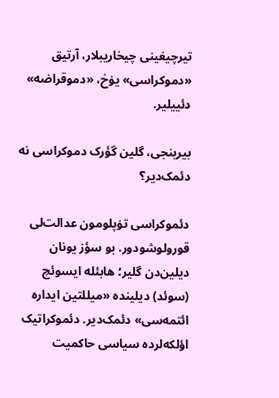تیرچیغینی چیخاریبلار، آرتیق «دموکراسی» یۏخ، «دموقراضه» دئییلیر.

بیرینجی، گلین گؤرک دموکراسی نه دئمک‌دیر؟

دئموکراسی تۏپلومون عدالت‌لی قورولوشودور. بو سؤز یونان دیلین‌دن گلیر؛ هابئله ایسوئچ (سوئد) دیلینده «میللتین ایداره ائتمه‌سی» دئمک‌دیر. دئموکراتیک اؤلکه‌لرده سیاسی حاکمیت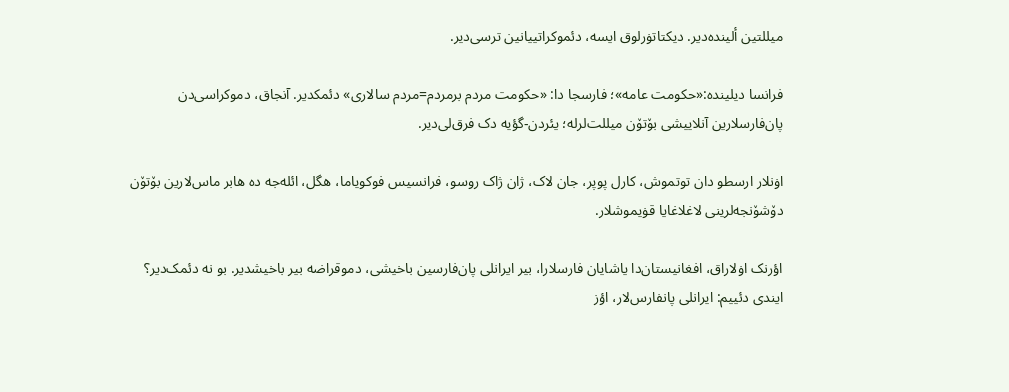میللتین ألینده‌دیر. دیکتاتۏرلوق ایسه، دئموکراتییانین ترسی‌دیر.

فرانسا دیلینده:«حکومت عامه»؛ فارسجا دا: «حکومت مردم برمردم=مردم سالاری» دئمکدیر. آنجاق، دموکراسی‌دن پان‌فارسلارین آنلاییشی بۆتۆن میللت‌لرله؛ یئردن-گؤیه دک فرق‌لی‌دیر.

اۏنلار ارسطو دان توتموش، کارل پوپر، جان لاک، ژان ژاک روسو، فرانسیس فوکویاما، هگل، ائله‌جه ده هابر ماس‌لارین بۆتۆن دۆشۆنجه‌لرینی لاغلاغایا قۏیموشلار.

اؤرنک اۏلاراق، افغانیستان‌دا یاشایان فارسلارا، بیر ایرانلی پان‌فارسین باخیشی، دموقراضه بیر باخیشدیر. بو نه دئمک‌دیر؟ ایندی دئییم: ایرانلی پانفارس‌لار، اؤز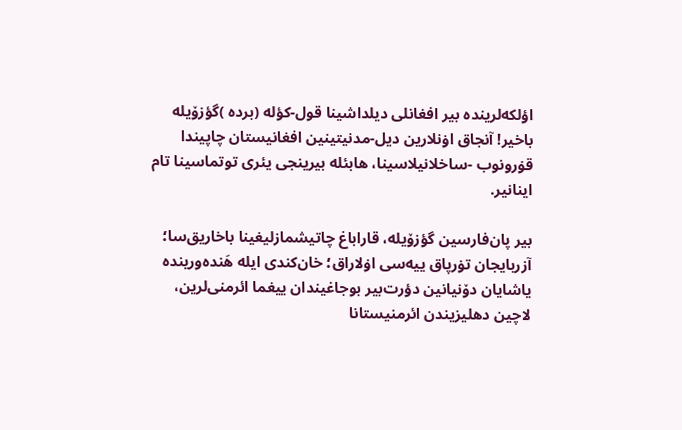اؤلکه‌لرینده بیر افغانلی دیلداشینا قول-کؤله (برده )گؤزۆیله باخیر! آنجاق اۏنلارین دیل-مدنیتینین افغانیستان چاپیندا قۏرونوب -ساخلانیلاسینا، هابئله بیرینجی یئری توتماسینا تام اینانیر.

بیر پان‌فارسین گؤزۆیله، قاراباغ چاتیشمازلیغینا باخاریق‌سا؛ آزربایجان تۏرپاق ییه‌سی اۏلاراق؛ خان‌کندی ایله هَنده‌ورینده  یاشایان دۆنیانین دؤرت‌بیر بوجاغیندان ییغما ائرمنی‌لرین، لاچین دهلیزیندن ائرمنیستانا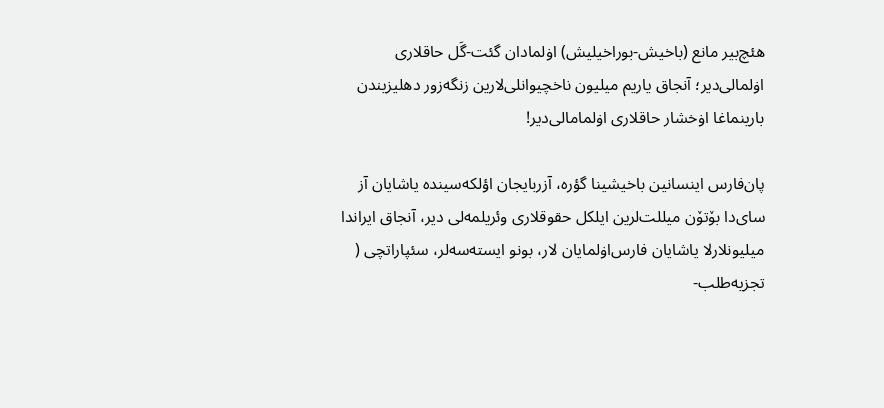هئچ‌بیر مانع (باخیش-بوراخیلیش) اۏلمادان گئت-گَل حاقلاری اۏلمالی‌دیر؛ آنجاق یاریم میلیون ناخچیوانلی‌لارین زنگه‌زور دهلیزیندن بارینماغا اۏخشار حاقلاری اۏلمامالی‌دیر!

پان‌فارس اینسانین باخیشینا گؤره، آزربایجان اؤلکه‌سینده یاشایان آز سای‌دا بۆتۆن میللت‌لرین ایلکل حقوقلاری وئریلمه‌لی دیر، آنجاق ایراندا میلیونلارلا یاشایان فارس‌اۏلمایان لار، بونو ایسته‌سه‌لر، سئپاراتچی ( تجزیه‌طلب-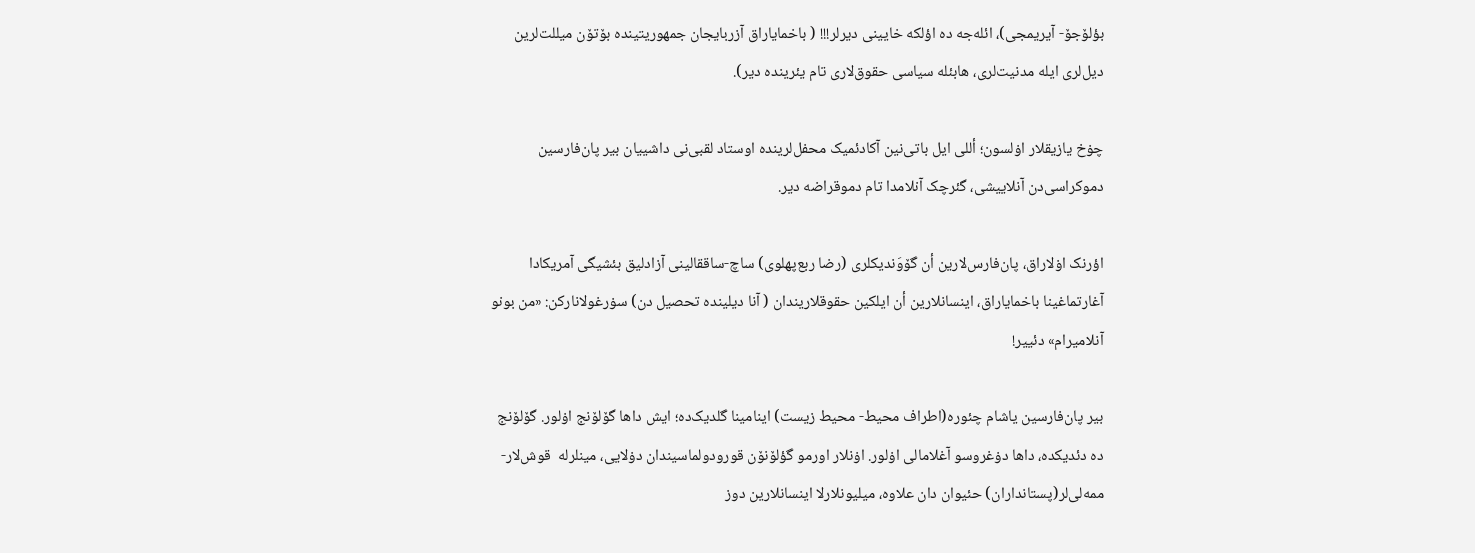بؤلۆجۆ- آیریمجی)، ائله‌جه ده اؤلکه خایینی دیرلر!!! ( باخمایاراق آزربایجان جمهوریتینده بۆتۆن میللت‌لرین دیل‌لری ایله مدنیت‌لری، هابئله سیاسی حقوق‌لاری تام یئرینده دیر).

چۏخ یازیقلار اۏلسون؛ أللی ایل باتی‌نین آکادئمیک محفل‌لرینده اوستاد لقبی‌نی داشییان بیر پان‌فارسین دموکراسی‌دن آنلاییشی، گئرچک آنلامدا تام دموقراضه دیر.

اؤرنک اۏلاراق، پان‌فارس‌لارین أن گۆوَندیکلری (رضا ربع‌پهلوی) ساچ-ساققالینی آزادلیق بئشیگی آمریکادا آغارتماغینا باخمایاراق، اینسانلارین أن ایلکین حقوقلاریندان ( آنا دیلینده تحصیل دن) سۏرغولانارکن: «من بونو آنلامیرام» دئییر!

بیر پان‌فارسین یاشام چئوره‌(اطراف محیط- محیط زیست) اینامینا گلدیک‌ده؛ ایش‌ داها گۆلۆنج اۏلور. گۆلۆنج ده دئدیکده، داها دۏغروسو آغلامالی اۏلور. اۏنلار اورمو گؤلۆنۆن قورودولماسیندان دۏلایی، مینلرله  قوش‌لار- ممه‌لی‌لر(پستانداران) حئیوان دان علاوه، میلیونلارلا اینسانلارین دوز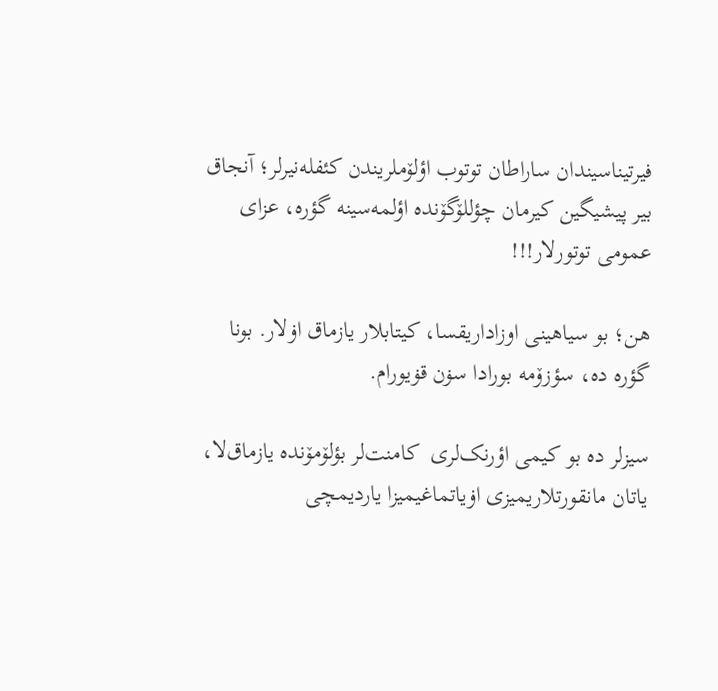فیرتیناسیندان ساراطان توتوب اؤلۆملریندن کئفله‌نیرلر؛ آنجاق بیر پیشیگین کیرمان چؤللۆگۆنده اؤلمه‌سینه گؤره، عزای عمومی توتورلار!!!

هن؛ بو سیاهینی اوزاداریقسا، کیتابلار یازماق اۏلار. بونا گؤره ده، سؤزۆمه بورادا سۏن قۏیورام.

سیزلر ده بو کیمی اؤرنک‌لری  کامنت‌لر بؤلۆمۆنده یازماق‌لا، یاتان مانقورتلاریمیزی اۏیاتماغیمیزا یاردیمچی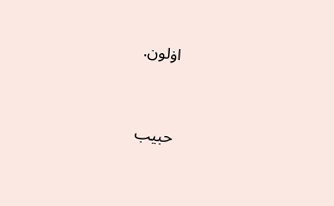اۏلون.



حبیب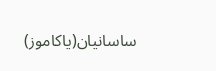ساسانیان(یاکاموز)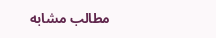مطالب مشابه